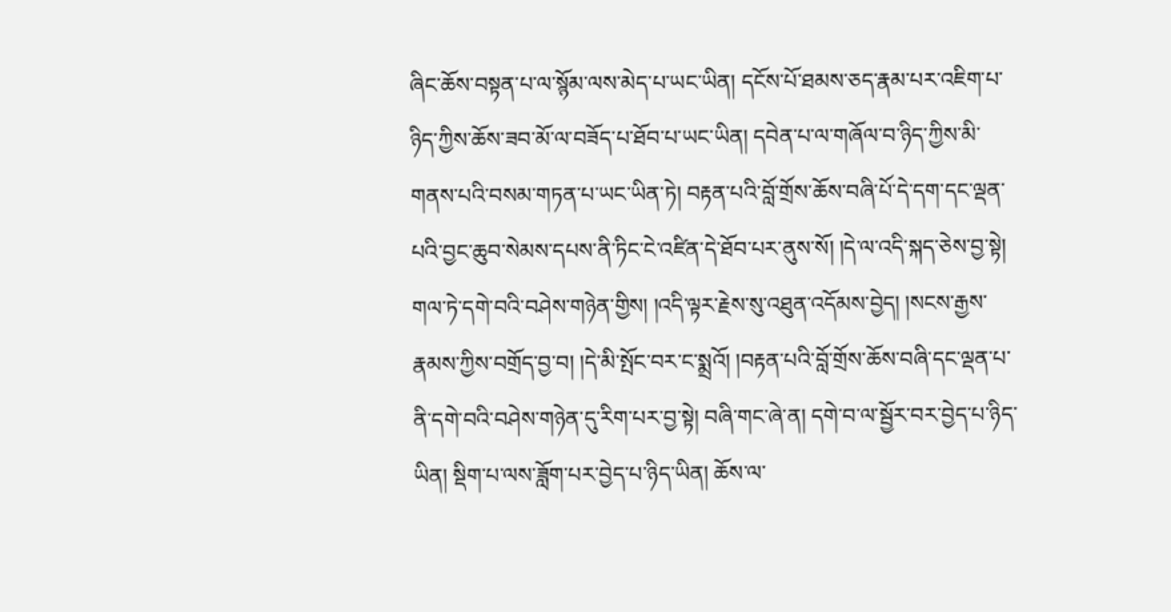ཞིང་ཆོས་བསྟན་པ་ལ་སྙོམ་ལས་མེད་པ་ཡང་ཡིན། དངོས་པོ་ཐམས་ཅད་རྣམ་པར་འཇིག་པ་ཉིད་ཀྱིས་ཆོས་ཟབ་མོ་ལ་བཟོད་པ་ཐོབ་པ་ཡང་ཡིན། དབེན་པ་ལ་གཞོལ་བ་ཉིད་ཀྱིས་མི་གནས་པའི་བསམ་གཏན་པ་ཡང་ཡིན་ཏེ། བརྟན་པའི་བློ་གྲོས་ཆོས་བཞི་པོ་དེ་དག་དང་ལྡན་པའི་བྱང་ཆུབ་སེམས་དཔས་ནི་ཏིང་ངེ་འཛིན་དེ་ཐོབ་པར་ནུས་སོ། །དེ་ལ་འདི་སྐད་ཅེས་བྱ་སྟེ། གལ་ཏེ་དགེ་བའི་བཤེས་གཉེན་གྱིས། །འདི་ལྟར་རྗེས་སུ་འཐུན་འདོམས་བྱེད། །སངས་རྒྱས་རྣམས་ཀྱིས་བགྲོད་བྱ་བ། །དེ་མི་སྤོང་བར་ང་སྨྲའོ། །བརྟན་པའི་བློ་གྲོས་ཆོས་བཞི་དང་ལྡན་པ་ནི་དགེ་བའི་བཤེས་གཉེན་དུ་རིག་པར་བྱ་སྟེ། བཞི་གང་ཞེ་ན། དགེ་བ་ལ་སྦྱོར་བར་བྱེད་པ་ཉིད་ཡིན། སྡིག་པ་ལས་ཟློག་པར་བྱེད་པ་ཉིད་ཡིན། ཆོས་ལ་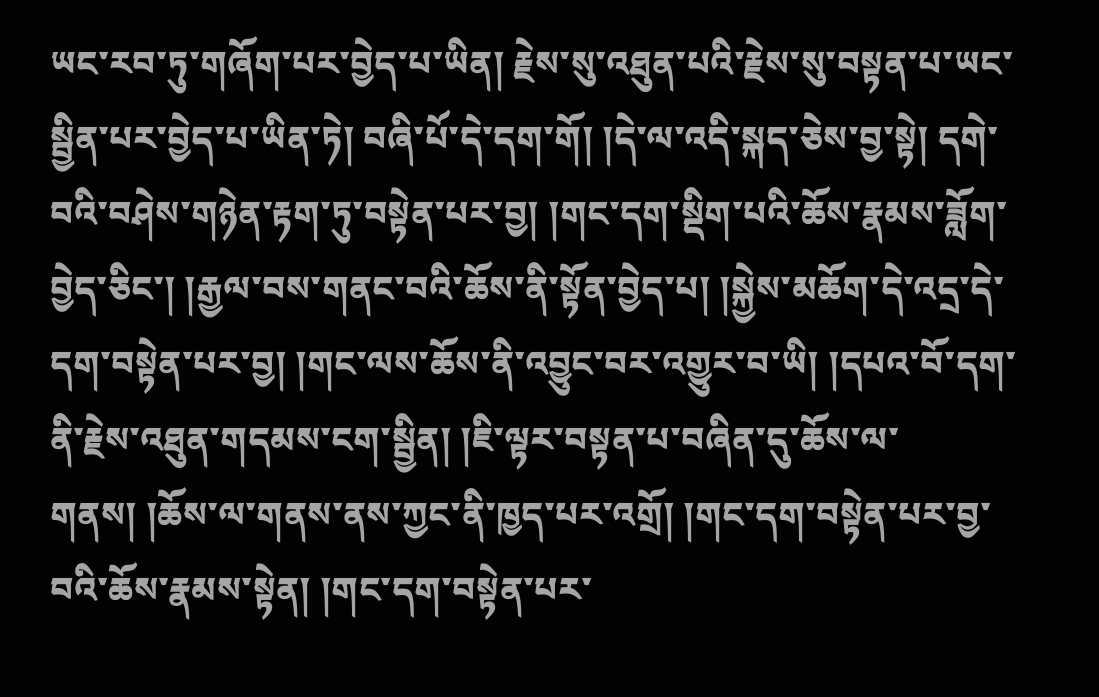ཡང་རབ་ཏུ་གཞོག་པར་བྱེད་པ་ཡིན། རྗེས་སུ་འཐུན་པའི་རྗེས་སུ་བསྟན་པ་ཡང་སྦྱིན་པར་བྱེད་པ་ཡིན་ཏེ། བཞི་པོ་དེ་དག་གོ། །དེ་ལ་འདི་སྐད་ཅེས་བྱ་སྟེ། དགེ་བའི་བཤེས་གཉེན་རྟག་ཏུ་བསྟེན་པར་བྱ། །གང་དག་སྡིག་པའི་ཆོས་རྣམས་ཟློག་བྱེད་ཅིང་། །རྒྱལ་བས་གནང་བའི་ཆོས་ནི་སྟོན་བྱེད་པ། །སྐྱེས་མཆོག་དེ་འདྲ་དེ་དག་བསྟེན་པར་བྱ། །གང་ལས་ཆོས་ནི་འབྱུང་བར་འགྱུར་བ་ཡི། །དཔའ་བོ་དག་ནི་རྗེས་འཐུན་གདམས་ངག་སྦྱིན། །ཇི་ལྟར་བསྟན་པ་བཞིན་དུ་ཆོས་ལ་གནས། །ཆོས་ལ་གནས་ནས་ཀྱང་ནི་ཁྱད་པར་འགྲོ། །གང་དག་བསྟེན་པར་བྱ་བའི་ཆོས་རྣམས་སྟེན། །གང་དག་བསྟེན་པར་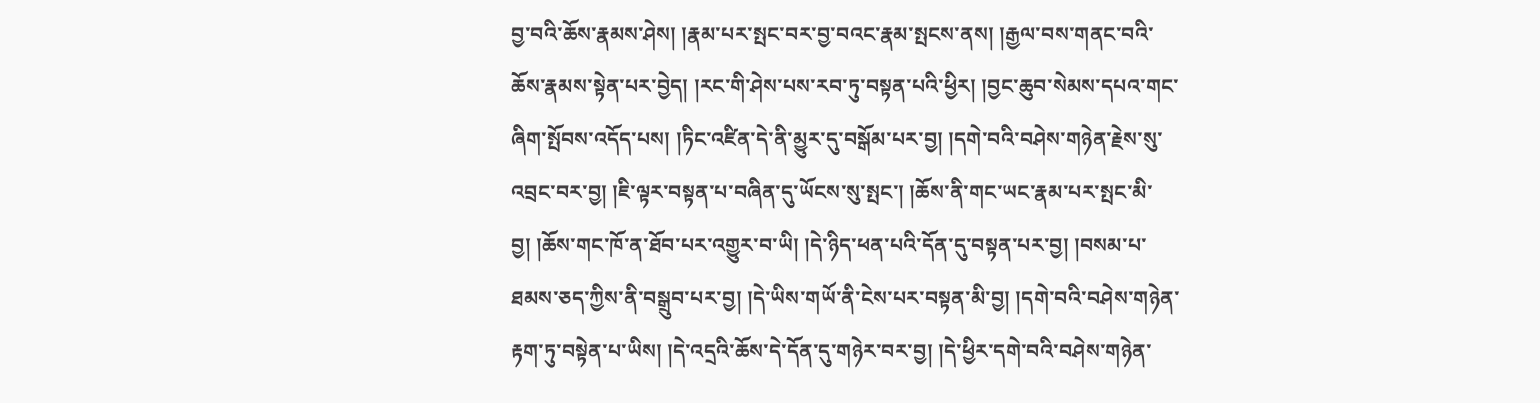བྱ་བའི་ཆོས་རྣམས་ཤེས། །རྣམ་པར་སྤང་བར་བྱ་བའང་རྣམ་སྤངས་ནས། །རྒྱལ་བས་གནང་བའི་ཆོས་རྣམས་སྟེན་པར་བྱེད། །རང་གི་ཤེས་པས་རབ་ཏུ་བསྟན་པའི་ཕྱིར། །བྱང་ཆུབ་སེམས་དཔའ་གང་ཞིག་སྤོབས་འདོད་པས། །ཏིང་འཛིན་དེ་ནི་མྱུར་དུ་བསྒོམ་པར་བྱ། །དགེ་བའི་བཤེས་གཉེན་རྗེས་སུ་འབྲང་བར་བྱ། །ཇི་ལྟར་བསྟན་པ་བཞིན་དུ་ཡོངས་སུ་སྤང་། །ཆོས་ནི་གང་ཡང་རྣམ་པར་སྤང་མི་བྱ། །ཆོས་གང་ཁོ་ན་ཐོབ་པར་འགྱུར་བ་ཡི། །དེ་ཉིད་ཕན་པའི་དོན་དུ་བསྟན་པར་བྱ། །བསམ་པ་ཐམས་ཅད་ཀྱིས་ནི་བསྒྲུབ་པར་བྱ། །དེ་ཡིས་གཡོ་ནི་ངེས་པར་བསྟན་མི་བྱ། །དགེ་བའི་བཤེས་གཉེན་རྟག་ཏུ་བསྟེན་པ་ཡིས། །དེ་འདྲའི་ཆོས་དེ་དོན་དུ་གཉེར་བར་བྱ། །དེ་ཕྱིར་དགེ་བའི་བཤེས་གཉེན་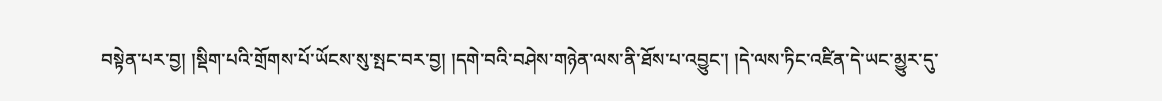བསྟེན་པར་བྱ། །སྡིག་པའི་གྲོགས་པོ་ཡོངས་སུ་སྤང་བར་བྱ། །དགེ་བའི་བཤེས་གཉེན་ལས་ནི་ཐོས་པ་འབྱུང་། །དེ་ལས་ཏིང་འཛིན་དེ་ཡང་མྱུར་དུ་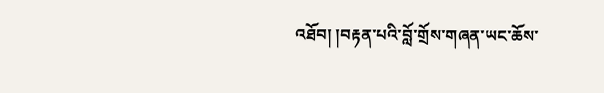འཐོབ། །བརྟན་པའི་བློ་གྲོས་གཞན་ཡང་ཆོས་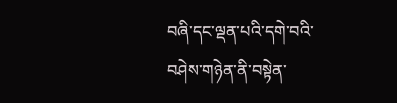བཞི་དང་ལྡན་པའི་དགེ་བའི་བཤེས་གཉེན་ནི་བསྟེན་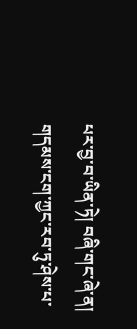པར་བྱ་བ་ཡིན་ཏེ། བཞི་གང་ཞེ་ན། གདམས་ངག་ཀྱང་རབ་ཏུ་ཤེས་པ་